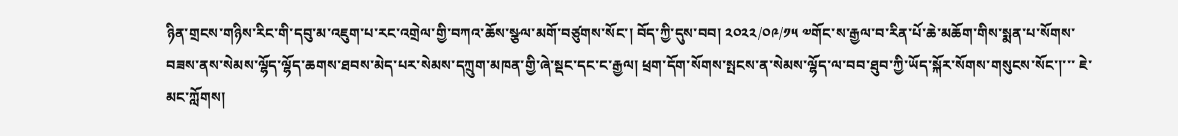ཉིན་གྲངས་གཉིས་རིང་གི་དབུ་མ་འཇུག་པ་རང་འགྲེལ་གྱི་བཀའ་ཆོས་སྩལ་མགོ་བཙུགས་སོང་། བོད་ཀྱི་དུས་བབ། ༢༠༢༢/༠༩/༡༥ ༧གོང་ས་རྒྱལ་བ་རིན་པོ་ཆེ་མཆོག་གིས་སྨན་པ་སོགས་བཟས་ནས་སེམས་ལྷོད་ལྷོད་ཆགས་ཐབས་མེད་པར་སེམས་དཀྲུག་མཁན་གྱི་ཞེ་སྡང་དང་ང་རྒྱལ། ཕྲག་དོག་སོགས་སྤངས་ན་སེམས་ལྷོད་ལ་བབ་ཐུབ་ཀྱི་ཡོད་སྐོར་སོགས་གསུངས་སོང་།་་་ ཇེ་མང་ཀློགས།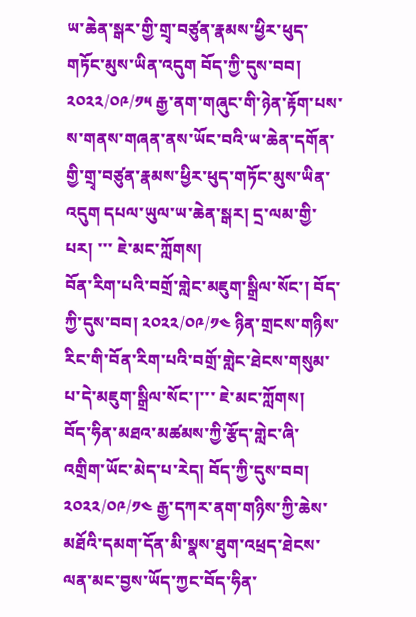ཡ་ཆེན་སྒར་གྱི་གྲྭ་བཙུན་རྣམས་ཕྱིར་ཕུད་གཏོང་མུས་ཡིན་འདུག བོད་ཀྱི་དུས་བབ། ༢༠༢༢/༠༩/༡༥ རྒྱ་ནག་གཞུང་གི་ཉེན་རྟོག་པས་ས་གནས་གཞན་ནས་ཡོང་བའི་ཡ་ཆེན་དགོན་གྱི་གྲྭ་བཙུན་རྣམས་ཕྱིར་ཕུད་གཏོང་མུས་ཡིན་འདུག དཔལ་ཡུལ་ཡ་ཆེན་སྒར། དྲ་ལམ་གྱི་པར། ་་་ ཇེ་མང་ཀློགས།
བོན་རིག་པའི་བགྲོ་གླེང་མཇུག་སྒྲིལ་སོང་། བོད་ཀྱི་དུས་བབ། ༢༠༢༢/༠༩/༡༤ ཉིན་གྲངས་གཉིས་རིང་གི་བོན་རིག་པའི་བགྲོ་གླེང་ཐེངས་གསུམ་པ་དེ་མཇུག་སྒྲིལ་སོང་།་་་ ཇེ་མང་ཀློགས།
བོད་ཧིན་མཐའ་མཚམས་ཀྱི་རྩོད་གླེང་ཞི་འགྲིག་ཡོང་མེད་པ་རེད། བོད་ཀྱི་དུས་བབ། ༢༠༢༢/༠༩/༡༤ རྒྱ་དཀར་ནག་གཉིས་ཀྱི་ཆེས་མཐོའི་དམག་དོན་མི་སྣས་ཐུག་འཕྲད་ཐེངས་ལན་མང་བྱས་ཡོད་ཀྱང་བོད་ཧིན་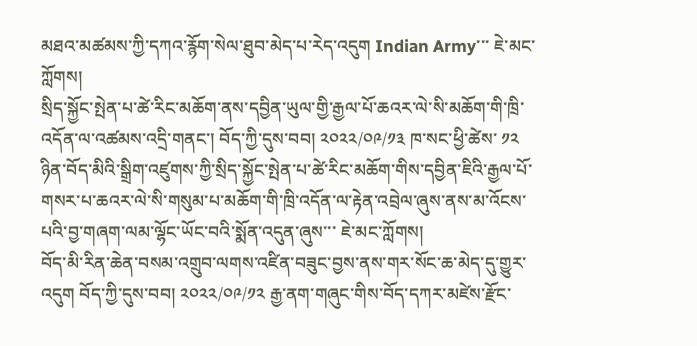མཐའ་མཚམས་ཀྱི་དཀའ་རྙོག་སེལ་ཐུབ་མེད་པ་རེད་འདུག Indian Army་་་ ཇེ་མང་ཀློགས།
སྲིད་སྐྱོང་སྤེན་པ་ཚེ་རིང་མཆོག་ནས་དབྱིན་ཡུལ་གྱི་རྒྱལ་པོ་ཆའར་ལེ་སི་མཆོག་གི་ཁྲི་འདོན་ལ་འཚམས་འདྲི་གནང་། བོད་ཀྱི་དུས་བབ། ༢༠༢༢/༠༩/༡༣ ཁ་སང་ཕྱི་ཚེས་ ༡༢ ཉིན་བོད་མིའི་སྒྲིག་འཛུགས་ཀྱི་སྲིད་སྐྱོང་སྤེན་པ་ཚེ་རིང་མཆོག་གིས་དབྱིན་ཇིའི་རྒྱལ་པོ་གསར་པ་ཆའར་ལེ་སི་གསུམ་པ་མཆོག་གི་ཁྲི་འདོན་ལ་རྟེན་འབྲེལ་ཞུས་ནས་མ་འོངས་པའི་བྱ་གཞག་ལམ་ལྷོང་ཡོང་བའི་སྨོན་འདུན་ཞུས་་་ ཇེ་མང་ཀློགས།
བོད་མི་རིན་ཆེན་བསམ་འགྲུབ་ལགས་འཛིན་བཟུང་བྱས་ནས་གར་སོང་ཆ་མེད་དུ་གྱུར་འདུག བོད་ཀྱི་དུས་བབ། ༢༠༢༢/༠༩/༡༢ རྒྱ་ནག་གཞུང་གིས་བོད་དཀར་མཛེས་རྫོང་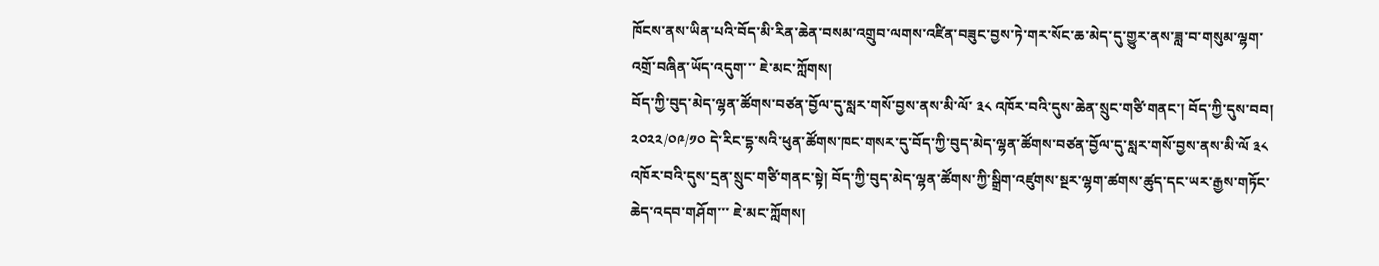ཁོངས་ནས་ཡིན་པའི་བོད་མི་རིན་ཆེན་བསམ་འགྲུབ་ལགས་འཛིན་བཟུང་བྱས་ཏེ་གར་སོང་ཆ་མེད་དུ་གྱུར་ནས་ཟླ་བ་གསུམ་ལྷག་འགྲོ་བཞིན་ཡོད་འདུག་་་ ཇེ་མང་ཀློགས།
བོད་ཀྱི་བུད་མེད་ལྷན་ཚོགས་བཙན་བྱོལ་དུ་སླར་གསོ་བྱས་ནས་མི་ལོ་ ༣༨ འཁོར་བའི་དུས་ཆེན་སྲུང་གཙི་གནང་། བོད་ཀྱི་དུས་བབ། ༢༠༢༢/༠༩/༡༠ དེ་རིང་དྷ་སའི་ཕུན་ཚོགས་ཁང་གསར་དུ་བོད་ཀྱི་བུད་མེད་ལྷན་ཚོགས་བཙན་བྱོལ་དུ་སླར་གསོ་བྱས་ནས་མི་ལོ ༣༨ འཁོར་བའི་དུས་དྲན་སྲུང་གཙི་གནང་སྟེ། བོད་ཀྱི་བུད་མེད་ལྷན་ཚོགས་ཀྱི་སྒྲིག་འཛུགས་སྔར་ལྷག་ཚགས་ཚུད་དང་ཡར་རྒྱས་གཏོང་ཆེད་འདབ་གཤོག་་་ ཇེ་མང་ཀློགས།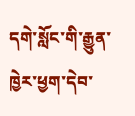དགེ་སློང་གི་རྒྱུན་ཁྱེར་ཕྱག་དེབ་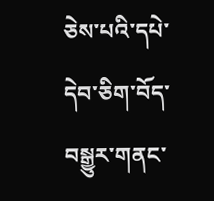ཅེས་པའི་དཔེ་དེབ་ཅིག་བོད་བསྒྱུར་གནང་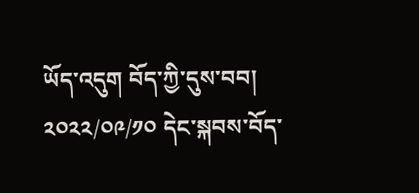ཡོད་འདུག བོད་ཀྱི་དུས་བབ། ༢༠༢༢/༠༩/༡༠ དེང་སྐབས་བོད་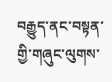བརྒྱུད་ནང་བསྟན་གྱི་གཞུང་ལུགས་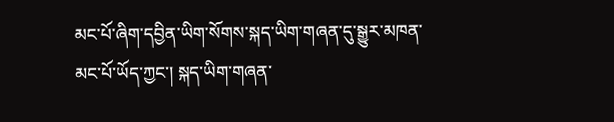མང་པོ་ཞིག་དབྱིན་ཡིག་སོགས་སྐད་ཡིག་གཞན་དུ་སྒྱུར་མཁན་མང་པོ་ཡོད་ཀྱང་། སྐད་ཡིག་གཞན་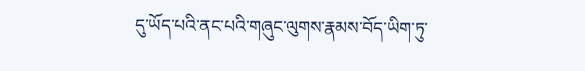དུ་ཡོད་པའི་ནང་པའི་གཞུང་ལུགས་རྣམས་བོད་ཡིག་ཏུ་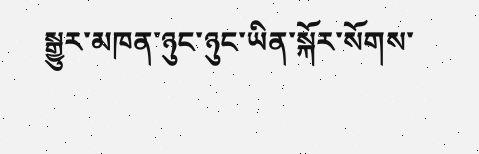སྒྱུར་མཁན་ཉུང་ཉུང་ཡིན་སྐོར་སོགས་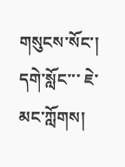གསུངས་སོང་། དགེ་སློང་་་ ཇེ་མང་ཀློགས།